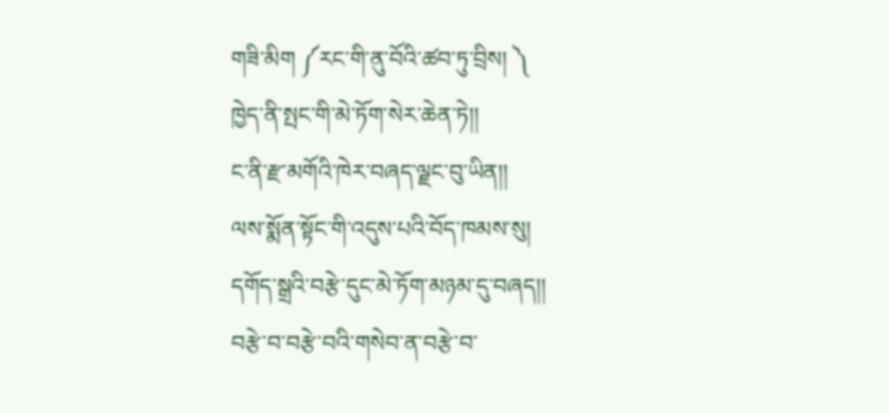གཟི་མིག ༼རང་གི་ནུ་བོའི་ཚབ་ཏུ་བྲིས། ༽
ཁྱེད་ནི་སྤང་གི་མེ་ཏོག་སེར་ཆེན་ཏེ།།
ང་ནི་རྫ་མགོའི་ཁེར་བཞད་ལྗང་བུ་ཡིན།།
ལས་སྨོན་སྟོང་གི་འདུས་པའི་བོད་ཁམས་སུ།
དགོད་སྒྲའི་བརྩེ་དུང་མེ་ཏོག་མཉམ་དུ་བཞད།།
བརྩེ་བ་བརྩེ་བའི་གསེབ་ན་བརྩེ་བ་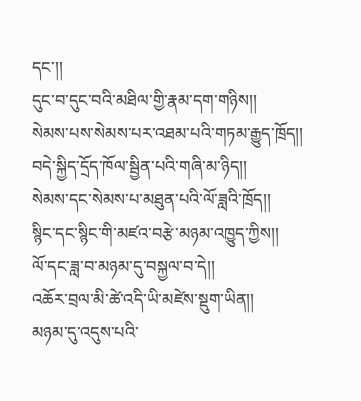དང་།།
དུང་བ་དུང་བའི་མཐིལ་གྱི་རྣམ་དག་གཉིས།།
སེམས་པས་སེམས་པར་འཐམ་པའི་གཏམ་རྒྱུད་ཁྲོད།།
བདེ་སྐྱིད་དྲོད་ཁོལ་སྦྱིན་པའི་གཞི་མ་ཉིད།།
སེམས་དང་སེམས་པ་མཐུན་པའི་ལོ་ཟླའི་ཁྲོད།།
སྙིང་དང་སྙིང་གི་མཛའ་བརྩེ་མཉམ་འཁྱུད་ཀྱིས།།
ལོ་དང་ཟླ་བ་མཉམ་དུ་བསྐྱལ་བ་དེ།།
འཆོར་བྲལ་མི་ཚེ་འདི་ཡི་མཛེས་སྡུག་ཡིན།།
མཉམ་དུ་འདུས་པའི་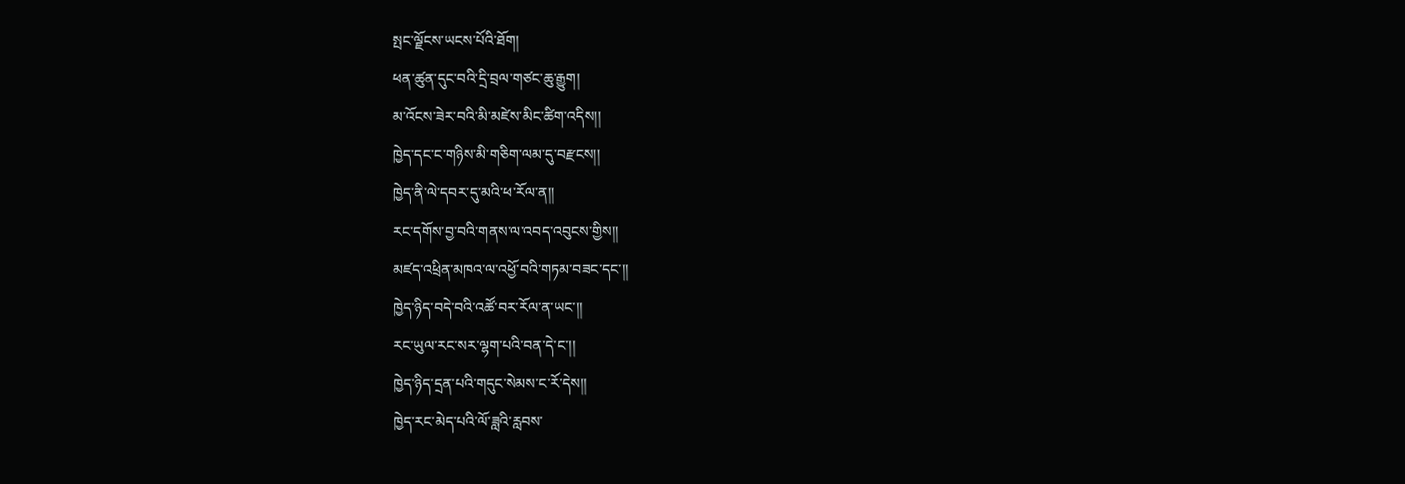སྤང་ལྗོངས་ཡངས་པོའི་ཐོག།
ཕན་ཚུན་དུང་བའི་དྲི་བྲལ་གཙང་ཆུ་རྒྱུག།
མ་འོངས་ཟེར་བའི་མི་མཛེས་མིང་ཚིག་འདིས།།
ཁྱེད་དང་ང་གཉིས་མི་གཅིག་ལམ་དུ་བརྫངས།།
ཁྱེད་ནི་ལེ་དབར་དུ་མའི་ཕ་རོལ་ན།།
རང་དགོས་བྱ་བའི་གནས་ལ་འབད་འབུངས་གྱིས།།
མཛད་འཕྲིན་མཁའ་ལ་འཕྱོ་བའི་གཏམ་བཟང་དང་།།
ཁྱེད་ཉིད་བདེ་བའི་འཚོ་བར་རོལ་ན་ཡང་།།
རང་ཡུལ་རང་སར་ལྷག་པའི་བན་དེ་ང་།།
ཁྱེད་ཉིད་དྲན་པའི་གདུང་སེམས་ང་རོ་དེས།།
ཁྱེད་རང་མེད་པའི་ལོ་ཟླའི་རླབས་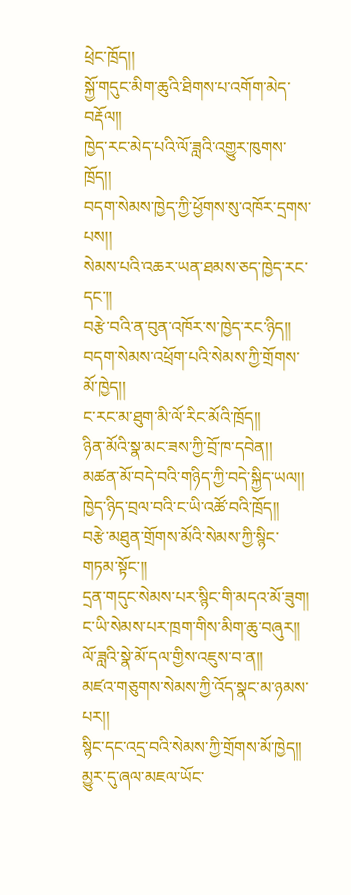ཕྲེང་ཁྲོད།།
སྐྱོ་གདུང་མིག་ཆུའི་ཐིགས་པ་འགོག་མེད་བརྡོལ།།
ཁྱེད་རང་མེད་པའི་ལོ་ཟླའི་འགྱུར་ཁུགས་ཁྲོད།།
བདག་སེམས་ཁྱེད་ཀྱི་ཕྱོགས་སུ་འཁོར་དྲགས་པས།།
སེམས་པའི་འཆར་ཡན་ཐམས་ཅད་ཁྱེད་རང་དང་།།
བརྩེ་བའི་ན་བུན་འཁོར་ས་ཁྱེད་རང་ཉིད།།
བདག་སེམས་འཕྲོག་པའི་སེམས་ཀྱི་གྲོགས་མོ་ཁྱེད།།
ང་རང་མ་ཐུག་མི་ལོ་རིང་མོའི་ཁྲོད།།
ཉིན་མོའི་སྣ་མང་ཟས་ཀྱི་བྲོ་ཁ་དབེན།།
མཚན་མོ་བདེ་བའི་གཉིད་ཀྱི་བདེ་སྐྱིད་ཡལ།།
ཁྱེད་ཉིད་བྲལ་བའི་ང་ཡི་འཚོ་བའི་ཁྲོད།།
བརྩེ་མཐུན་གྲོགས་མོའི་སེམས་ཀྱི་སྙིང་གཏམ་སྟོང་།།
དྲན་གདུང་སེམས་པར་སྙིང་གི་མདའ་མོ་ཟུག།
ང་ཡི་སེམས་པར་ཁྲག་གིས་མིག་ཆུ་བཞུར།།
ལོ་ཟླའི་སྣེ་མོ་དལ་གྱིས་འཇུས་བ་ན།།
མཛའ་གཅུགས་སེམས་ཀྱི་འོད་སྣང་མ་ཉམས་པར།།
སྙིང་དང་འདྲ་བའི་སེམས་ཀྱི་གྲོགས་མོ་ཁྱེད།།
མྱུར་དུ་ཞལ་མཇལ་ཡོང་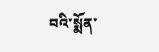བའི་སྨོན་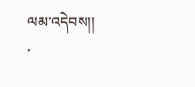ལམ་འདེབས།།
་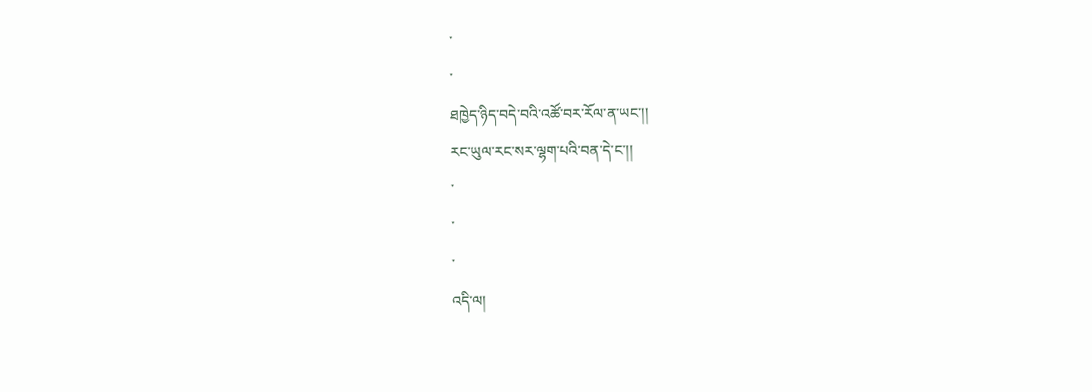་
་
ཐཁྱེད་ཉིད་བདེ་བའི་འཚོ་བར་རོལ་ན་ཡང་།།
རང་ཡུལ་རང་སར་ལྷག་པའི་བན་དེ་ང་།།
་
་
་
འདི་ལ།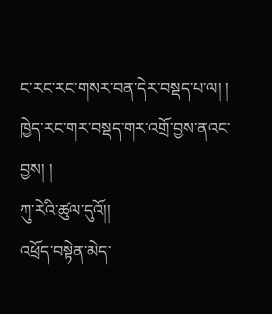ང་རང་རང་གསར་བན་དེར་བསྡད་པ་ལ། །
ཁྱེད་རང་གར་བསྡད་གར་འགྲོ་བྱས་ནའང་བྱས། །
ཀུ་རེའི་ཚུལ་དུའོ།།
འཕྲོད་བསྟེན་མེད་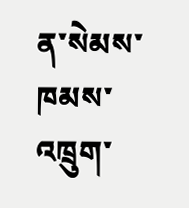ན་སེམས་ཁམས་འཁྲུག་